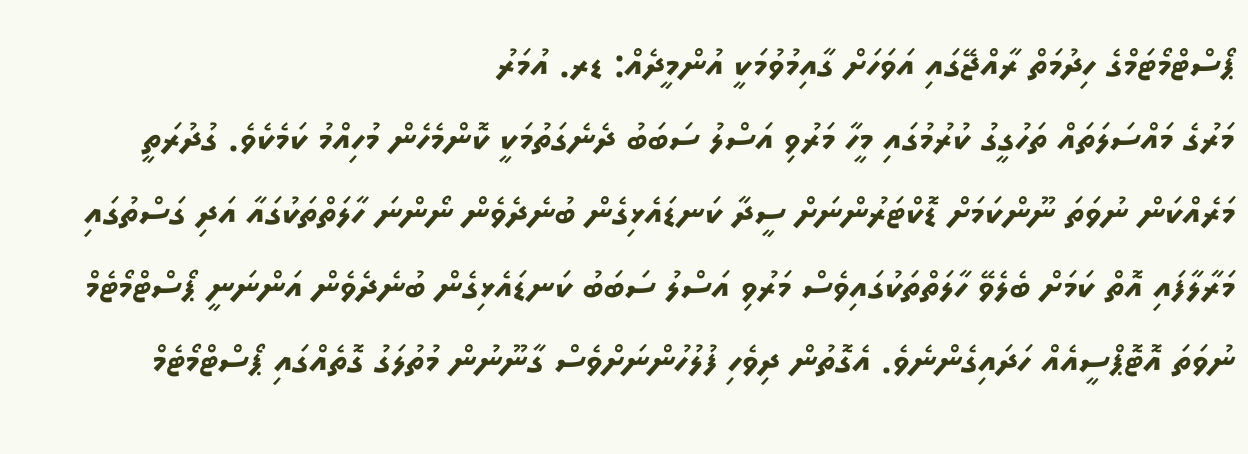ޕޯސްޓްމޯޓަމްގެ ހިދުމަތް ރާއްޖޭގައި އަވަހަށް ގާއިމުވުމަކީ އުންމީދެއް: ޑރ. އުމަރު
މަރުގެ މައްސަލަތައް ތަހުގީގު ކުރުމުގައި މީހާ މަރުވި އަސްލު ސަބަބު ދެނެގަތުމަކީ ކޮންމެހެން މުހިއްމު ކަމެކެވެ. ގުދުރަތީ މަރެއްކަން ނުވަތަ ނޫންކަމަށް ޑޮކްޓަރުންނަށް ސީދާ ކަނޑައެޅިގެން ބުނެދެވެން ނޯންނަ ހާލަތްތަކުގައާ އަދި ގަސްތުގައި މަރާލާފައި އޮތް ކަމަށް ބެލެވޭ ހާލަތްތަކުގައިވެސް މަރުވި އަސްލު ސަބަބު ކަނޑައެޅިގެން ބުނެދެވެން އަންނަނީ ޕޯސްޓްމޯޓެމް ނުވަތަ އޮޓޮޕްސީއެއް ހަދައިގެންނެވެ. އެގޮތުން ދިވެހި ފުލުހުންނަށްވެސް ގާނޫނުން މުތުލަގު ގޮތެއްގައި ޕޯސްޓްމޯޓެމް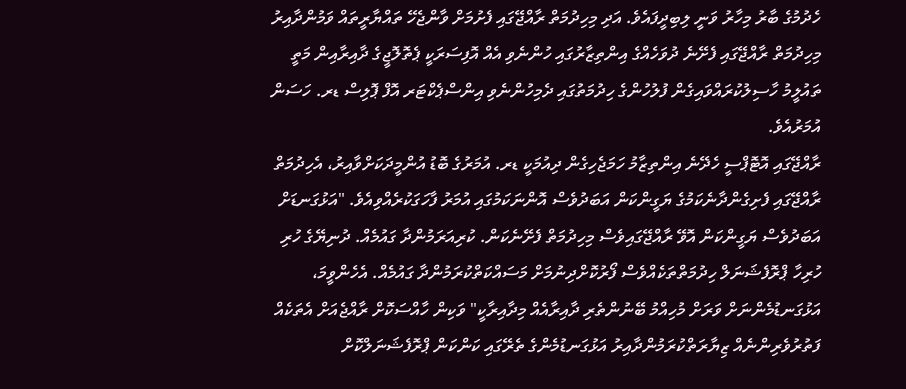ހެދުމުގެ ބާރު މިހާރު ވަނީ ލިބިދީފައެވެ. އަދި މިހިދުމަތް ރާއްޖޭގައި ފެށުމަށް ވާންޖެހޭ ތައްޔާރީތައް ވަމުންދާއިރު މިހިދުމަތް ރާއްޖޭގައި ފެށޭނެ ދުވަހެއްގެ އިންތިޒާރުގައި ހުންނެވި އެއް އޮފިސަރަކީ ޕެތޮލޮޖީގެ ދާއިރާއިން މަތީ ތައުލީމު ހާސިލުކުރައްވައިގެން ފުލުހުންގެ ހިދުމަތުގައި ދެމިހުންނެވި އިންސްޕެކްޓަރ އޮފް ޕޮލިސް ޑރ. ހަސަން އުމަރުއެވެ.
ރާއްޖޭގައި އޮޓޮޕްސީ ހެދޭނެ އިންތިޒާމު ހަމަޖެހިގެން ދިއުމަކީ ޑރ. އުމަރުގެ ބޮޑު އުންމީދަކަށްވާއިރު، އެހިދުމަތް ރާއްޖޭގައި ފެށިގެންދާނެކަމުގެ ޔަގީންކަން އަބަދުވެސް އޮންނަކަމުގައި އުމަރު ފާހަގަކުރެއްވިއެވެ. "އަޅުގަނޑަށް އަބަދުވެސް ޔަގީންކަން އޮވޭ ރާއްޖޭގައިވެސް މިހިދުމަތް ފެށޭނެކަން. ކުރިއަރަމުންދާ ގައުމެއް. ދުނިޔޭގެ ހުރި ހުރިހާ ޕްރޮފެޝަނަލް ހިދުމަތްތަކެއްވެސް ފޯރުކޮށްދިނުމަށް މަސައްކަތްކުރަމުންދާ ގައުމެއް. އެހެންވީމަ، އަޅުގަނޑުމެންނަށް ވަރަށް މުހިއްމު ބޭނުންތެރި ދާއިރާއެއް މިދާއިރާކީ" ވަކިން ހާއްސަކޮށް ރާއްޖެއަށް އެތަކެއް ފަތުރުވެރިންނެއް ޒިޔާރަތްކުރަމުންދާއިރު އަޅުގަނޑުމެންގެ ތެރޭގައި ކަންކަން ޕްރޮފެޝަނަލްކޮށް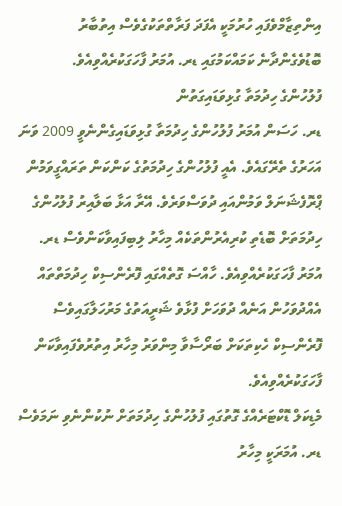އިންތިޒާމްވެފައި ހުރުމަކީ އެފަދަ ފަރާތްތަކުގެވެސް އިތުބާރު ބޮޑުވެގެންދާނެ ކަމައްކަމުގައި ޑރ. އުމަރު ފާހަގަކުރެއްވިއެވެ.
ފުލުހުންގެ ހިދުމަތާ ގުޅިވަޑައިގަތުން
ޑރ. ހަސަން އުމަރު ފުލުހުންގެ ހިދުމަތާ ގުޅިވަޑައިގެންނެވީ 2009 ވަނަ އަހަރުގެ ތެރޭގައެވެ. އެއީ ފުލުހުންގެ ހިދުމަތުގެ ކަންކަން ތަރައްގީވަމުން ޕްރޮފެޝަނަލް ވަމުންއައި ދުވަސްވަރެވެ. އޭރާ އަޅާ ބަލާއިރު ފުލުހުންގެ ހިދުމަތަށް ބޮޑެތި ކުރިއެރުންތަކެއް މިހާރު ލިބިފައިވާކަންވެސް ޑރ. އުމަރު ފާހަގަކުރެއްވިއެވެ. ހާއްސަ ގޮތެއްގައި ފޮރެންސިކް ހިދުމަތްތައް އެއްދުވަހުން އަނެއް ދުވަހަށް ފުޅާވެ ޝަރީއަތުގެ މަރުހަލާގައިވެސް ފޮރެންސިކް ހެކިތަކަށް ބަރޯސާވާ މިންވަރު މިހާރު އިތުރުވެފައިވާކަން ފާހަގަކުރެއްވިއެވެ.
މެޑިކަލް ޑޮކްޓަރެއްގެ ގޮތުގައި ފުލުހުންގެ ހިދުމަތަށް ނުކުންނެވި ނަމަވެސް ޑރ. އުމަރަކީ މިހާރު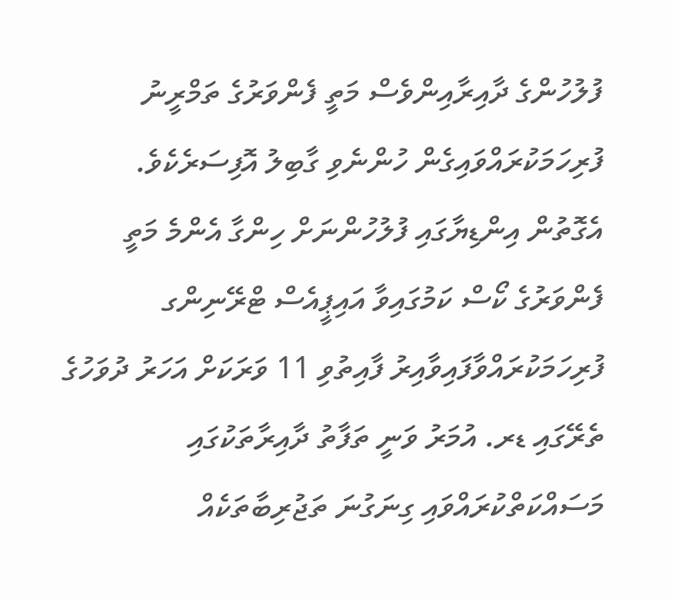ފުލުހުންގެ ދާއިރާއިންވެސް މަތީ ފެންވަރުގެ ތަމްރީނު ފުރިހަމަކުރައްވައިގެން ހުންނެވި ގާބިލު އޮފިސަރެކެވެ.
އެގޮތުން އިންޑިޔާގައި ފުލުހުންނަށް ހިންގާ އެންމެ މަތީ ފެންވަރުގެ ކޯސް ކަމުގައިވާ އައިޕީއެސް ޓްރޭނިންގ ފުރިހަމަކުރައްވާފައިވާއިރު ފާއިތުވި 11 ވަރަކަށް އަހަރު ދުވަހުގެ ތެރޭގައި ޑރ. އުމަރު ވަނީ ތަފާތު ދާއިރާތަކުގައި މަސައްކަތްކުރައްވައި ގިނަގުނަ ތަޖުރިބާތަކެއް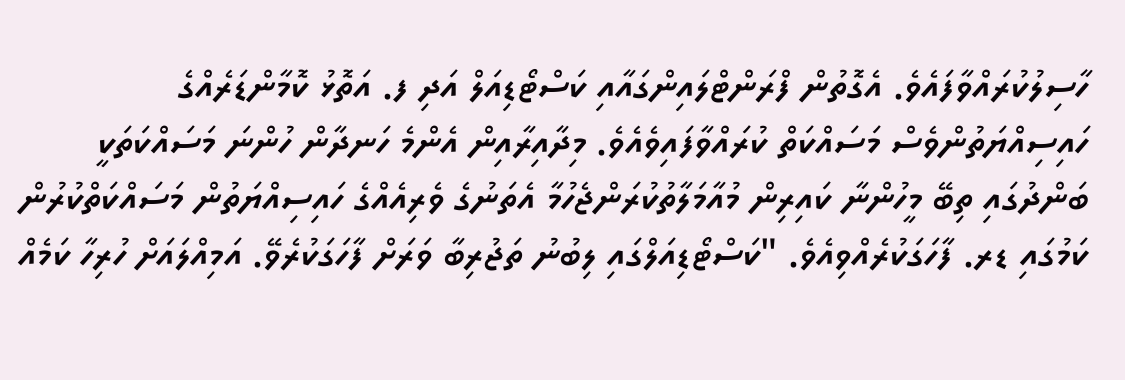ހާސިލުކުރައްވާފައެވެ. އެގޮތުން ފްރަންޓްލައިންގައާއި ކަސްޓޯޑިއަލް އަދި ފ. އަތޮޅު ކޮމާންޑަރެއްގެ ހައިސިއްޔަތުންވެސް މަސައްކަތް ކުރައްވާފައިވެއެވެ. މިދާއިރާއިން އެންމެ ހަނދާން ހުންނަ މަސައްކަތަކީ ބަންދުގައި ތިބޭ މީހުންނާ ކައިރިން މުއާމަލާތުކުރަންޖެހުމާ އެތަނުގެ ވެރިއެއްގެ ހައިސިއްޔަތުން މަސައްކަތްކުރުން ކަމުގައި ޑރ. ފާހަގަކުރެއްވިއެވެ. "ކަސްޓޯޑިއަލްގައި ލިބުނު ތަޖުރިބާ ވަރަށް ފާހަގަކުރެވޭ. އަމިއްލައަށް ހުރިހާ ކަމެއް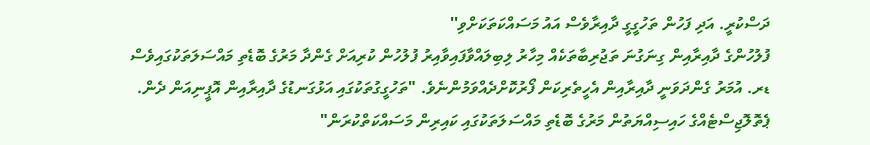ދަސްކުރީ. އަދި ފަހުން ތަހުގީގީ ދާއިރާވެސް އައު މަސައްކަތަކަށްވި''
ފުލުހުންގެ ދާއިރާއިން ގިނަގުނަ ތަޖުރިބާތަކެއް މިހާރު ލިބިލައްވާފައިވާއިރު ފުލުހުން ކުރިއަށް ގެންދާ މަރުގެ ބޮޑެތި މައްސަލަތަކުގައިވެސް ޑރ. އުމަރު ގެންދަވަނީ ދާއިރާއިން އެހީތެރިކަން ފޯރުކޮށްދެއްވަމުންނެވެ. "ތަހުގީގުތަކުގައި އަޅުގަނޑުގެ ދާއިރާއިން އޮޕީނިއަން ދެން. ޕެތޮލޮޖިސްޓެއްގެ ހައިސިއްޔަތުން މަރުގެ ބޮޑެތި މައްސަލަތަކުގައި ކައިރިން މަސައްކަތްކުރަން"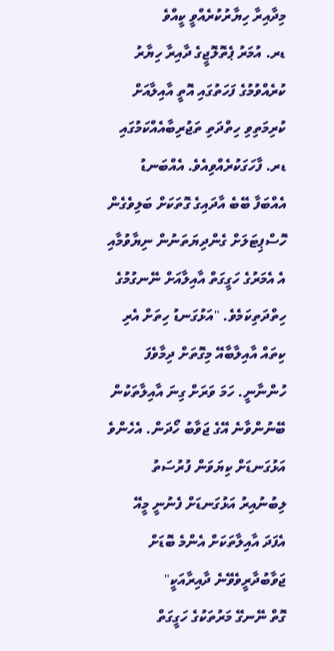މިދާއިރާ ހިޔާރުކުރެއްވީ ކީއްވެ
ޑރ. އުމަރު ޕެތޮލޮޖީގެ ދާއިރާ ހިޔާރު ކުރެއްވުމުގެ ފަހަތުގައި އޮތީ އާއިލާއަށް ކުރިމަތިވި ހިތްދަތި ތަޖުރިބާއެއްކަމުގައި ޑރ. ފާހަގަކުރެއްވިއެވެ. އެއްބަނޑު އެއްބަފާ ބޭބެ އާދައިގެ ގޮތަކަށް ބަލިވެގެން ހޮސްޕިޓަލަށް ގެންދިޔަތަނުން ނިޔާވުމާއި އެ އެމަރުގެ ހަގީގަތް އާއިލާއަށް ނޭނގުމުގެ ހިތްދަތިކަމެވެ. "އަޅުގަނޑު ހިތަށް އެރި ކިތައް އާއިލާބާއޭ މިގޮތަށް ދިމާވެފަ ހުންނާނީ. ހަމަ ވަރަށް ގިނަ އާއިލާތަކުން ބޭނުންވާނެ އޭގެ ޖަވާބު ހޯދަން. އެހެންވެ އަޅުގަނޑަށް ކިޔަވަން ފުރުސަތު ލިބުނުއިރު އަޅުގަނޑަށް ފެނުނީ މީއޭ އެފަދަ އާއިލާތަކަށް އެންމެ ބޮޑަށް ޖަވާބުދާރީވެވޭނެ ދާއިރާއަކީ"
ގޮތް ނޭނގޭ މަރުތަކުގެ ހަގީގަތް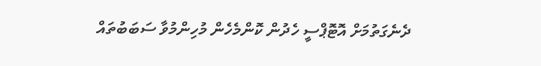ދެނެގަތުމަށް އޮޓޮޕްސީ ހެދުން ކޮންމެހެން މުހިންމުވާ ސަބަބުތައް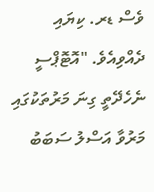ވެސް ޑރ. ކިޔައި ދެއްވިއެވެ. "އޮޓޮޕްސީ ނެހެދޭތީ ގިނަ މަރުތަކުގައި މަރުވާ އަސްލު ސަބަބު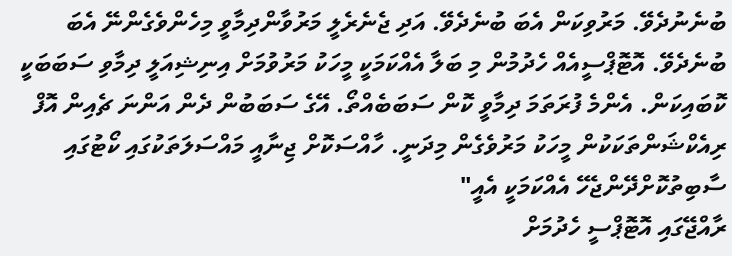ބުނެނުދެވޭ. މަރުވިކަން އެބަ ބުނެދެވޭ. އަދި ޖެނެރެލީ މަރުވާންދިމާވީ މިހެންވެގެންނޭ އެބަ ބުނެދެވޭ. އޮޓޮޕްސީއެއް ހެދުމުން މި ބަލާ އެއްކަމަކީ މީހަކު މަރުވުމަށް އިނިޝިއަލީ ދިމާވި ސަބަބަކީ ކޮބައިކަން. އެންމެ ފުރަތަމަ ދިމާވީ ކޮން ސަބަބެއްތޯ. އޭގެ ސަބަބުން ދެން އަންނަ ޗެއިން އޮފް ރިއެކްޝަންތަކަކުން މީހަކު މަރުވެގެން މިދަނީ. ހާއްސަކޮށް ޖިނާއީ މައްސަލަތަކުގައި ކޯޓުގައި ސާބިތުކޮށްދޭންޖެހޭ އެއްކަމަކީ އެއީ"
ރާއްޖޭގައި އޮޓޮޕްސީ ހެދުމަށް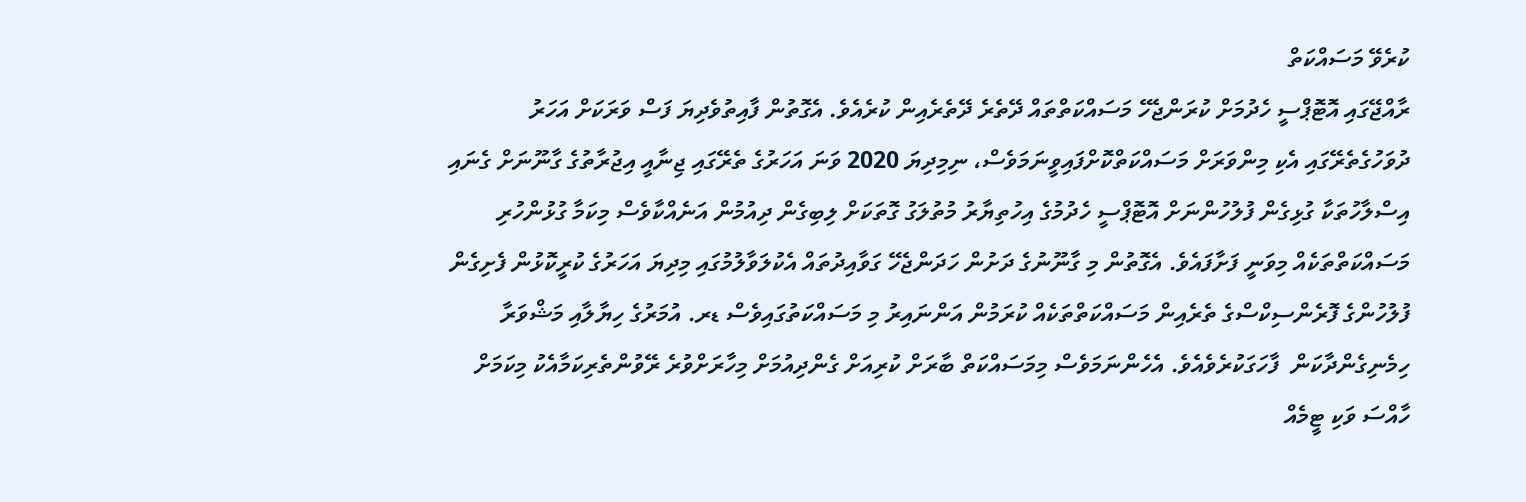ކުރެވޭ މަސައްކަތް
ރާއްޖޭގައި އޮޓޮޕްސީ ހެދުމަށް ކުރަންޖެހޭ މަސައްކަތްތައް ދޭތެރެ ދޭތެރެއިން ކުރެއެވެ. އެގޮތުން ފާއިތުވެދިޔަ ފަސް ވަރަކަށް އަހަރު ދުވަހުގެތެރޭގައި އެކި މިންވަރަށް މަސައްކަތްކޮށްފައިވީނަމަވެސް، ނިމިދިޔަ 2020 ވަނަ އަހަރުގެ ތެރޭގައި ޖިނާއީ އިޖުރާތުގެ ގާނޫނަށް ގެނައި އިސްލާހުތަކާ ގުޅިގެން ފުލުހުންނަށް އޮޓޮޕްސީ ހެދުމުގެ އިހުތިޔާރު މުތުލަގު ގޮތަކަށް ލިބިގެން ދިއުމުން އަނެއްކާވެސް މިކަމާ ގުޅުންހުރި މަސައްކަތްތަކެއް މިވަނީ ފަށާފައެވެ. އެގޮތުން މި ގާނޫނުގެ ދަށުން ހަދަންޖެހޭ ގަވާއިދުތައް އެކުލަވާލުމުގައި މިދިޔަ އަހަރުގެ ކުރީކޮޅުން ފެށިގެން ފުލުހުންގެ ފޮރެންސިކްސްގެ ތެރެއިން މަސައްކަތްތަކެއް ކުރަމުން އަންނައިރު މި މަސައްކަތުގައިވެސް ޑރ. އުމަރުގެ ހިޔާލާއި މަޝްވަރާ ހިމެނިގެންދާކަން  ފާހަގަކުރެވެއެވެ. އެހެންނަމަވެސް މިމަސައްކަތް ބާރަށް ކުރިއަށް ގެންދިއުމަށް މިހާރަށްވުރެ ރޭވުންތެރިކަމާއެކު މިކަމަށް ހާއްސަ ވަކި ޓީމެއް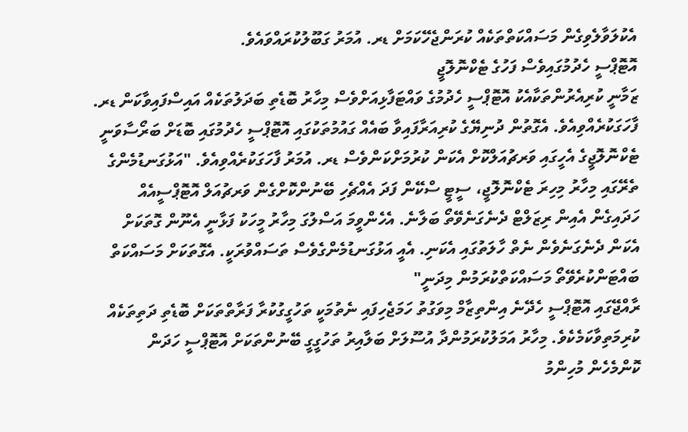އެކުލަވާލެވިގެން މަސައްކަތްތަކެއް ކުރަންޖެހޭކަމަށް ޑރ. އުމަރު ގަބޫލުކުރައްވައެވެ.
އޮޓޮޕްސީ ހެދުމުގައިވެސް ފަހުގެ ޓެކްނޮލޮޖީ
ޒަމާނީ ކުރިއެރުންތަކާއެކު އޮޓޮޕްސީ ހެދުމުގެ ވައްޓަފާޅިއަށްވެސް މިހާރު ބޮޑެތި ބަދަލުތަކެއް އައިސްފައިވާކަން ޑރ. ފާހަގަކުރެއްވިއެވެ. އެގޮތުން ދުނިޔޭގެ ކުރިއަރާފައިވާ ބައެއް ގައުމުތަކުގައި އޮޓޮޕްސީ ހެދުމުގައި ބޮޑަށް ބަރޯސާވަނީ ޓެކްނޮލޮޖީގެ އެހީގައި ވަރޗުއަލްކޮށް އެކަން ކުރުމަށްކަންވެސް ޑރ. އުމަރު ފާހަގަކުރެއްވިއެވެ. "އަޅުގަނޑުމެންގެ ތެރޭގައި މިހާރު މިހިރަ ޓެކްނޮލޮޖީ، ސީޓީ ސްކޭން ފަދަ އެއްޗެހި ބޭނުންކޮށްގެން ވަރޗުއަލް އޮޓޮޕްސީއެއް ހަދައިގެން އެއިން ރިޒަލްޓް ދެނެގަނެވޭތޯ ބަލާނެ. އެހެންވީމަ އަސްލުގަ މިހާރު މީހަކު ފަޅާނީ އެނޫން ގޮތަކަށް އެކަން ދެނެގަނެވެން ނެތް ހާލަތުގައި އެކަނި. އެއީ އަޅުގަނޑުމެންގެވެސް ތަސައްވުރަކީ. އެގޮތަކަށް މަސައްކަތް ބައްޓަންކުރެވޭތޯ މަސައްކަތްކުރަމުން މިދަނީ"
ރާއްޖޭގައި އޮޓޮޕްސީ ހެދޭނެ އިންތިޒާމް މިވަގުތު ހަމަޖެހިފައި ނެތުމަކީ ތަހުގީގުކުރާ ފަރާތްތަކަށް ބޮޑެތި ދަތިތަކެއް ކުރިމަތިވާކަމެކެވެ. މިހާރު އަމަލުކުރަމުންދާ އުސޫލަށް ބަލާއިރު ތަހުގީގީ ބޭނުންތަކަށް އޮޓޮޕްސީ ހަދަން ކޮންމެހެން މުހިންމު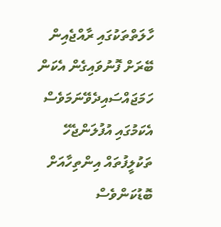ހާލަތްތަކުގައި ރާއްޖެއިން ބޭރަށް ފޮނުވައިގެން އެކަން ހަމަޖައްސައިދެވޭނަމަވެސް އެކަމުގައި އުފުލަންޖެހޭ ތަކުލީފުތައް އިންތިހާއަށް ބޮޑުކަންވެސް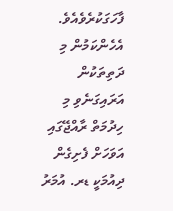ފާހަގަކުރެވެއެވެ. އެހެންކަމުން މި ދަތިތަކުން އަރައިގަނެވި މި ހިދުމަތް ރާއްޖޭގައި އަވަހަށް ފެށިގެން ދިއުމަކީ ޑރ. އުމަރު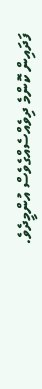ފަދައިން ކޮންމެ ދިވެއްސެއްގެވެސް އުންމީދެވެ.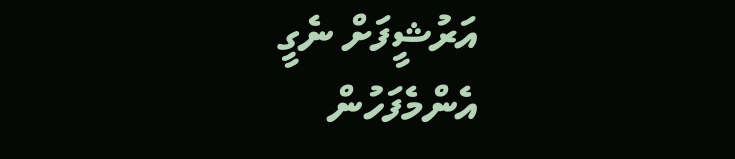އަރުޝީފަށް ނެގީ
އެންމެފަހުން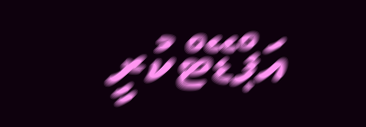އަޕްޑޭޓްކުރީ